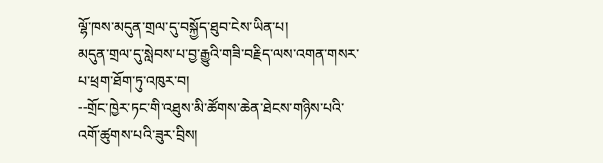ལྷོ་ཁས་མདུན་གྲལ་དུ་བསྐྱོད་ཐུབ་ངེས་ཡིན་པ།
མདུན་གྲལ་དུ་སླེབས་པ་བྱ་རྒྱུའི་གཟི་བརྗིད་ལས་འགན་གསར་པ་ཕྲག་ཐོག་ཏུ་འཁུར་བ།
--གྲོང་ཁྱེར་ཏང་གི་འཐུས་མི་ཚོགས་ཆེན་ཐེངས་གཉིས་པའི་འགོ་ཚུགས་པའི་ཟུར་བྲིས།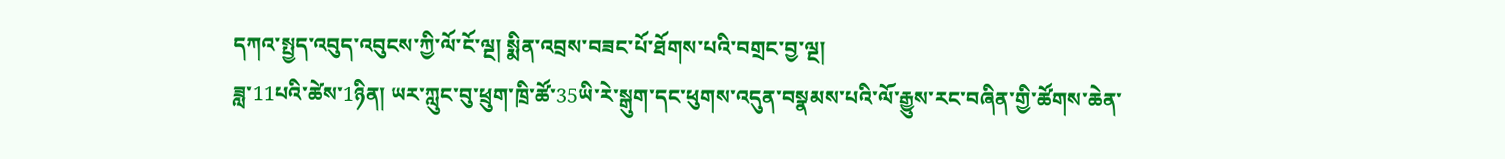དཀའ་སྤྱད་འབུད་འབུངས་ཀྱི་ལོ་ངོ་ལྔ། སྨིན་འབྲས་བཟང་པོ་ཐོགས་པའི་བགྲང་བྱ་ལྔ།
ཟླ་11པའི་ཚེས་1ཉིན། ཡར་ཀླུང་བུ་ཕྲུག་ཁྲི་ཚོ་35ཡི་རེ་སྒུག་དང་ཕུགས་འདུན་བསྣམས་པའི་ལོ་རྒྱུས་རང་བཞིན་གྱི་ཚོགས་ཆེན་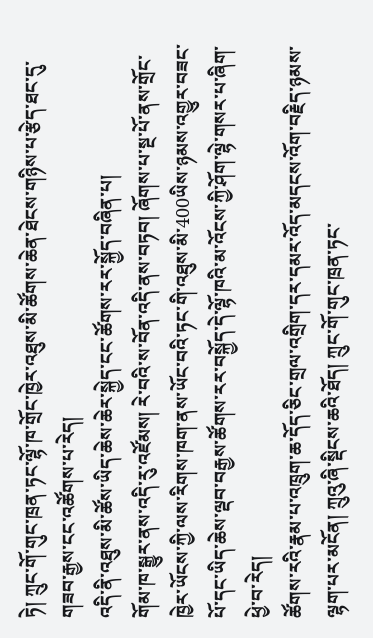ཏེ། ཀྲུང་གོ་གུང་ཁྲན་ཏང་ལྷོ་ཁ་གྲོང་ཁྱེར་འཐུས་མི་ཚོགས་ཆེན་ཐེངས་གཉིས་པ་རྩེད་ཐང་དུ་གཟབ་རྒྱས་ངང་འཚོགས་པ་རེད།
འདི་ནི་འཐུས་མི་ཚོས་ཡིད་ཆེས་ཆེར་སྐྱེད་ངང་ཚོགས་རར་སྐྱོད་བཞིན་པ།
གོམ་ཁ་སྒྱུར་ནས་འདི་རུ་འཛོམས། རེ་བའི་ས་བོན་འདི་ནས་བཏབ། ཞོགས་པ་སྔ་པོ་ནས་གྲོང་ཁྱེར་ཡོངས་ཀྱི་ལས་རིགས་ཁག་ནས་ཡོང་བའི་ཏང་གི་འཐུས་མི་400ཡིས་ཉམས་འགྱུར་བཟང་པོ་དང་ཡིད་ཆེས་ལྡབ་བརྒྱས་ཚོགས་རར་བསྐྱོད་དེ་ལྷོ་ཁའི་མ་འོངས་ཀྱི་ཤོག་ལྷེ་གསར་པ་ཞིག་ཕྱེ་བ་རེད།
ཚོགས་རའི་རྣམ་པ་འཁྲུག་ཆ་དོད་ཅིང་གྲལ་འགྲིག་དར་དམར་འོད་མདངས་འོག་བརྗིད་ཉམས་ལྷག་པར་མངོན། ཀྲུའུ་ཞི་སྡིངས་ཆའི་ཐོད། ཀྲུང་གོ་གུང་ཁྲན་ཏང་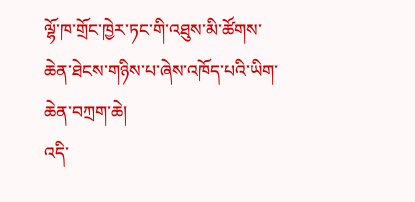ལྷོ་ཁ་གྲོང་ཁྱེར་ཏང་གི་འཐུས་མི་ཚོགས་ཆེན་ཐེངས་གཉིས་པ་ཞེས་འཁོད་པའི་ཡིག་ཆེན་བཀྲག་ཆེ།
འདི་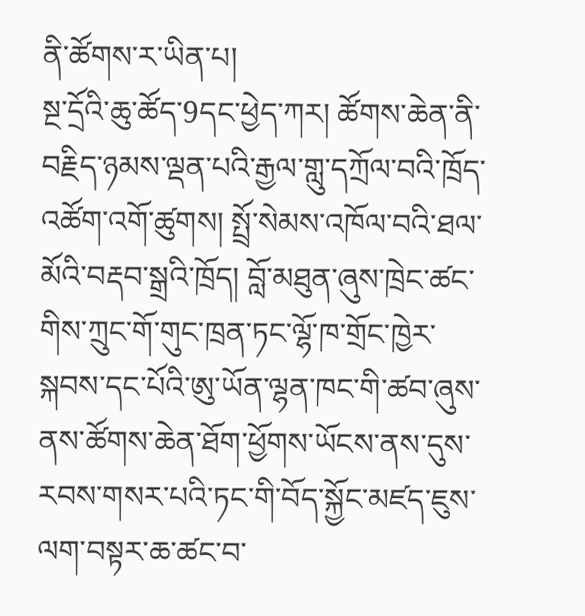ནི་ཚོགས་ར་ཡིན་པ།
སྔ་དྲོའི་ཆུ་ཚོད་9དང་ཕྱེད་ཀར། ཚོགས་ཆེན་ནི་བརྗིད་ཉམས་ལྡན་པའི་རྒྱལ་གླུ་དཀྲོལ་བའི་ཁྲོད་འཚོག་འགོ་ཚུགས། སྤྲོ་སེམས་འཁོལ་བའི་ཐལ་མོའི་བརྡབ་སྒྲའི་ཁྲོད། བློ་མཐུན་ཞུས་ཁྲེང་ཚང་གིས་ཀྲུང་གོ་གུང་ཁྲན་ཏང་ལྷོ་ཁ་གྲོང་ཁྱེར་སྐབས་དང་པོའི་ཨུ་ཡོན་ལྷན་ཁང་གི་ཚབ་ཞུས་ནས་ཚོགས་ཆེན་ཐོག་ཕྱོགས་ཡོངས་ནས་དུས་རབས་གསར་པའི་ཏང་གི་བོད་སྐྱོང་མཛད་ཇུས་ལག་བསྟར་ཆ་ཚང་བ་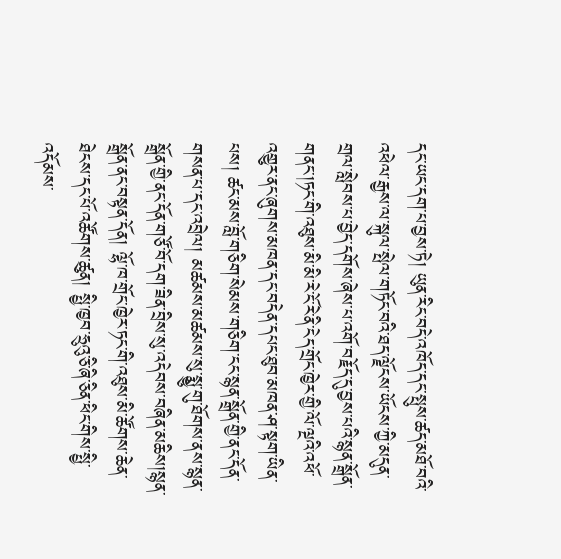དང་ཡང་དག་པ་བྱས་ཏེ། ཡུན་རིང་བདེ་འཁོད་དང་སྤུས་ཚད་མཐོ་བའི་འཕེལ་རྒྱས་ལ་སྐུལ་སྤེལ་གཏོང་བའི་ཐད་ལྗོངས་ཡོངས་ཀྱི་མདུན་གྲལ་སླེབས་པ་བྱེད་དགོས་ཞེས་པ་འགོ་བརྗོད་དུ་བྱས་པའི་སྙན་སྒྲོན་གནང་།ཏང་གི་འཐུས་མི་མི་རེ་ངོ་རེ་ནི་ངེད་གྲོང་ཁྱེར་གྱི་ལོ་ལྔའི་འཕོ་འགྱུར་ནང་ཞུགས་མཁན་དང་བདེན་དཔང་ཐུབ་མཁན་ཤ་སྟག་ཡིན་པས། ཚང་མས་བློ་གཅིག་སེམས་གཅིག་ངང་སྙན་སྒྲོན་གྱི་ནང་དོན་གསན་པ་དང་འབྲེལ། མཚམས་མཚམས་སུ་སྨྱུ་གུ་ཐོགས་ནས་སྙན་སྒྲོན་གྱི་ནང་དོན་གཙོ་བོ་དག་ཟིན་བྲིས་སུ་འདེབས་བཞིན་མཆིས།སྙན་སྒྲོན་ནང་བསྟན་དོན། ལྷོ་ཁ་གྲོང་ཁྱེར་ཏང་གི་འཐུས་མི་ཚོགས་ཆེན་ཐེངས་དང་པོ་འཚོགས་ཚུན། སྤྱི་ཁྱབ་ཧྲུའུ་ཅི་ཞི་ཅིན་ཕིང་གིས་སྤྱི་འདོམས་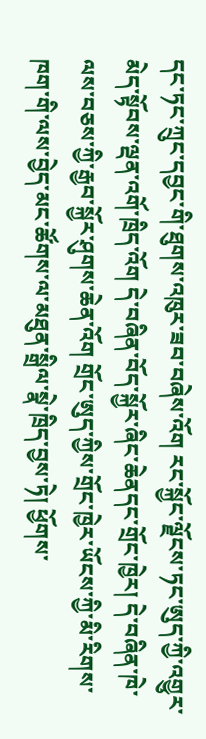དང་ཏང་ཀྲུང་དབྱང་གི་ཐུགས་འཁུར་ཟབ་བཞེས་འོག རང་སྐྱོང་ལྗོངས་ཏང་ཨུད་ཀྱི་འགྱུར་མེད་སྟོབས་ལྡན་འགོ་ཁྲིད་འོག དེ་བཞིན་བོད་སྐྱོར་ཞིང་ཆེནདང་གྲོང་ཁྱེར། དེ་བཞིན་ཁེ་ལས་བཅས་ཀྱི་རྒྱབ་སྐྱོར་ཤུགས་ཆེན་འོག གྲོང་ཨུད་ཀྱིས་གྲོང་ཁྱེར་ཡོངས་ཀྱི་མི་རིགས་ཁག་གི་ལས་བྱེད་མང་ཚོགས་ལ་མཐུན་སྒྲིལ་སྣེ་ཁྲིད་བྱས་ཏེ། ཕྱོགས་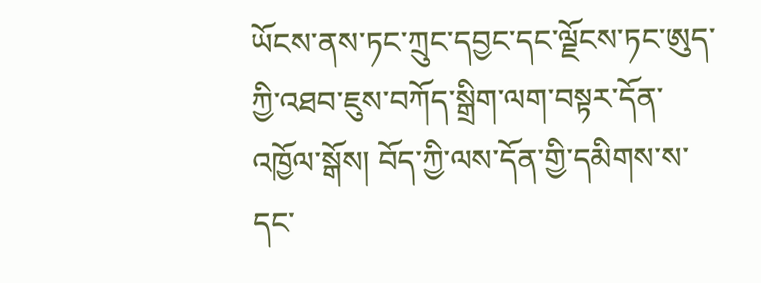ཡོངས་ནས་ཏང་ཀྲུང་དབྱང་དང་ལྗོངས་ཏང་ཨུད་ཀྱི་འཐབ་ཇུས་བཀོད་སྒྲིག་ལག་བསྟར་དོན་འཁྱོལ་སྒོས། བོད་ཀྱི་ལས་དོན་གྱི་དམིགས་ས་དང་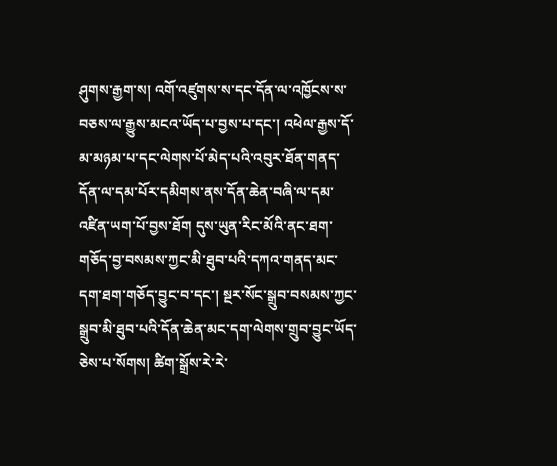ཤུགས་རྒྱག་ས། འགོ་འཛུགས་ས་དང་དོན་ལ་འཁྱོངས་ས་བཅས་ལ་རྒྱུས་མངའ་ཡོད་པ་བྱས་པ་དང་། འཕེལ་རྒྱས་དོ་མ་མཉམ་པ་དང་ལེགས་པོ་མེད་པའི་འབུར་ཐོན་གནད་དོན་ལ་དམ་པོར་དམིགས་ནས་དོན་ཆེན་བཞི་ལ་དམ་འཛིན་ཡག་པོ་བྱས་ཐོག དུས་ཡུན་རིང་མོའི་ནང་ཐག་གཅོད་བྱ་བསམས་ཀྱང་མི་ཐུབ་པའི་དཀའ་གནད་མང་དག་ཐག་གཅོད་བྱུང་བ་དང་། སྔར་སོང་སྒྲུབ་བསམས་ཀྱང་སྒྲུབ་མི་ཐུབ་པའི་དོན་ཆེན་མང་དག་ལེགས་གྲུབ་བྱུང་ཡོད་ཅེས་པ་སོགས། ཚིག་སྒྲོས་རེ་རེ་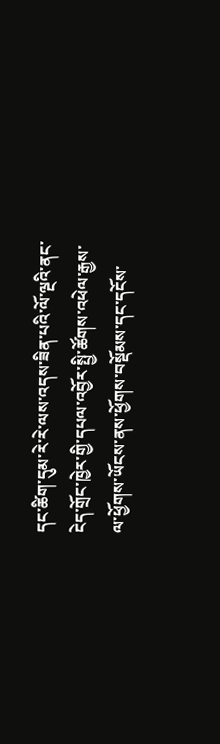དང་ཚིག་དུམ་རེ་རེ་ལས་འདས་ཟིན་པའི་ལོ་ལྔའི་ནང་ངེད་གྲོང་ཁྱེར་གྱི་དཔལ་འབྱོར་སྤྱི་ཚོགས་འཕེལ་རྒྱས་ལ་ཕྱོགས་ཡོངས་ནས་ཕྱོགས་བསྡོམས་དང་དངོས་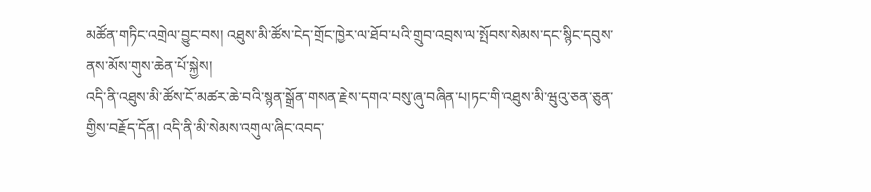མཚོན་གཏིང་འགྲེལ་བྱུང་བས། འཐུས་མི་ཚོས་ངེད་གྲོང་ཁྱེར་ལ་ཐོབ་པའི་གྲུབ་འབྲས་ལ་སྤོབས་སེམས་དང་སྙིང་དབུས་ནས་མོས་གུས་ཆེན་པོ་སྐྱེས།
འདི་ནི་འཐུས་མི་ཚོས་ངོ་མཚར་ཆེ་བའི་སྙན་སྒྲོན་གསན་རྗེས་དགའ་བསུ་ཞུ་བཞིན་པ།ཏང་གི་འཐུས་མི་ཝུའུ་ཅན་ཅུན་གྱིས་བརྗོད་དོན། འདི་ནི་མི་སེམས་འགུལ་ཞིང་འབད་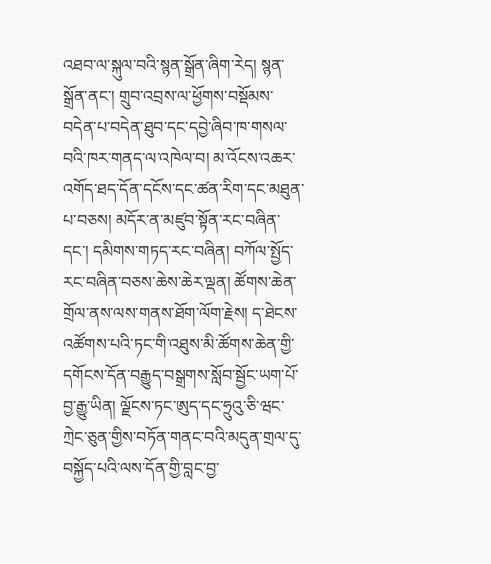འཐབ་ལ་སྐུལ་བའི་སྙན་སྒྲོན་ཞིག་རེད། སྙན་སྒྲོན་ནང་། གྲུབ་འབྲས་ལ་ཕྱོགས་བསྡོམས་བདེན་པ་བདེན་ཐུབ་དང་དབྱེ་ཞིབ་ཁ་གསལ་བའི་ཁར་གནད་ལ་འཁེལ་བ། མ་འོངས་འཆར་འགོད་ཐད་དོན་དངོས་དང་ཚན་རིག་དང་མཐུན་པ་བཅས། མདོར་ན་མཛུབ་སྟོན་རང་བཞིན་དང་། དམིགས་གཏད་རང་བཞིན། བཀོལ་སྤྱོད་རང་བཞིན་བཅས་ཆེས་ཆེར་ལྡན། ཚོགས་ཆེན་གྲོལ་ནས་ལས་གནས་ཐོག་ལོག་རྗེས། ད་ཐེངས་འཚོགས་པའི་ཏང་གི་འཐུས་མི་ཚོགས་ཆེན་གྱི་དགོངས་དོན་བརྒྱུད་བསྒྲགས་སློབ་སྦྱོང་ཡག་པོ་བྱ་རྒྱུ་ཡིན། ལྗོངས་ཏང་ཨུད་དང་ཧྲུའུ་ཅི་ཝང་ཀྲེང་ཅུན་གྱིས་བཏོན་གནང་བའི་མདུན་གྲལ་དུ་བསྐྱོད་པའི་ལས་དོན་གྱི་བླང་བྱ་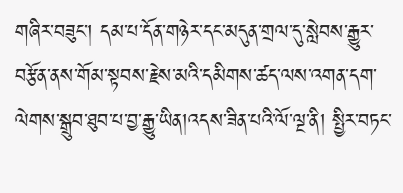གཞིར་བཟུང་། དམ་པ་དོན་གཉེར་དང་མདུན་གྲལ་དུ་སླེབས་རྒྱུར་བརྩོན་ནས་གོམ་སྟབས་རྗེས་མའི་དམིགས་ཚད་ལས་འགན་དག་ལེགས་སྒྲུབ་ཐུབ་པ་བྱ་རྒྱུ་ཡིན།འདས་ཟིན་པའི་ལོ་ལྔ་ནི། སྤྱིར་བཏང་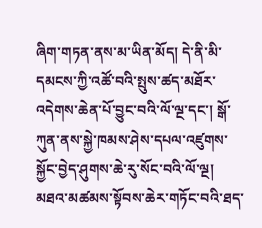ཞིག་གཏན་ནས་མ་ཡིན་མོད། དེ་ནི་མི་དམངས་ཀྱི་འཚོ་བའི་སྤུས་ཚད་མཐོར་འདེགས་ཆེན་པོ་བྱུང་བའི་ལོ་ལྔ་དང་། སྒོ་ཀུན་ནས་སྐྱེ་ཁམས་ཤེས་དཔལ་འཛུགས་སྐྱོང་བྱེད་ཤུགས་ཆེ་རུ་སོང་བའི་ལོ་ལྔ། མཐའ་མཚམས་སྟོབས་ཆེར་གཏོང་བའི་ཐད་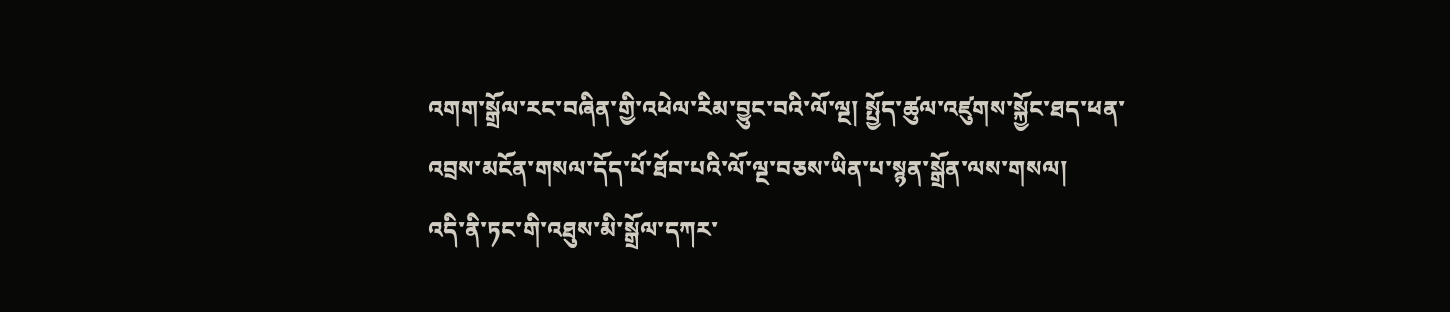འགག་སྒྲོལ་རང་བཞིན་གྱི་འཕེལ་རིམ་བྱུང་བའི་ལོ་ལྔ། སྤྱོད་ཚུལ་འཛུགས་སྐྱོང་ཐད་ཕན་འབྲས་མངོན་གསལ་དོད་པོ་ཐོབ་པའི་ལོ་ལྔ་བཅས་ཡིན་པ་སྙན་སྒྲོན་ལས་གསལ།
འདི་ནི་ཏང་གི་འཐུས་མི་སྒྲོལ་དཀར་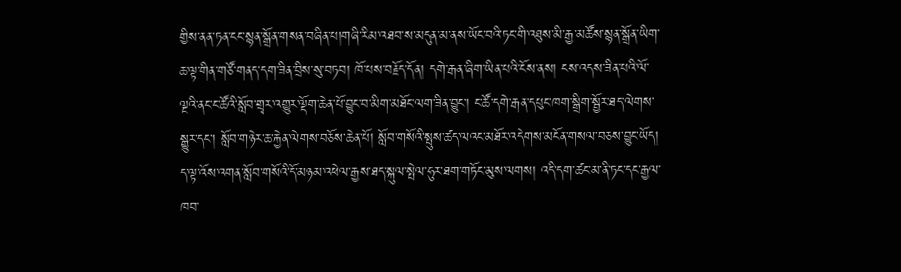གྱིས་ནན་ཏན་ངང་སྙན་སྒྲོན་གསན་བཞིན་པ།གཞི་རིམ་འཐབ་ས་མདུན་མ་ནས་ཡོང་བའི་ཏང་གི་འཐུས་མི་རྒྱ་མཚོས་སྙན་སྒྲོན་ཡིག་ཆ་ལྟ་གིན་གཙོ་གནད་དག་ཟིན་བྲིས་སུ་བཏབ། ཁོ་པས་བརྗོད་དོན། དགེ་རྒན་ཞིག་ཡིན་པའི་ངོས་ནས། ངས་འདས་ཟིན་པའི་ལོ་ལྔའི་ནང་ང་ཚོའི་སློབ་གྲྭར་འགྱུར་ལྡོག་ཆེན་པོ་བྱུང་བ་མིག་མཐོང་ལག་ཟིན་བྱུང་། ང་ཚོ་དགེ་རྒན་དཔུང་ཁག་སྒྲིག་སྦྱོར་ཐད་ལེགས་སྒྱུར་དང་། སློབ་གཉེར་ཆ་རྐྱེན་ལེགས་བཅོས་ཆེན་པོ། སློབ་གསོའི་སྤུས་ཚད་ལའང་མཐོར་འདེགས་མངོན་གསལ་བཅས་བྱུང་ཡོད། ད་ལྟ་འོས་འགན་སློབ་གསོའི་དོ་མཉམ་འཕེལ་རྒྱས་ཐད་སྐུལ་སྤེལ་ཧུར་ཐག་གཏོང་མུས་ལགས། འདི་དག་ཚང་མ་ནི་ཏང་དང་རྒྱལ་ཁབ་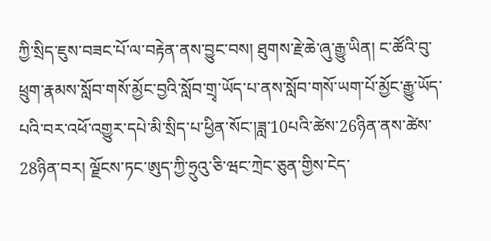ཀྱི་སྲིད་ཇུས་བཟང་པོ་ལ་བརྟེན་ནས་བྱུང་བས། ཐུགས་རྗེ་ཆེ་ཞུ་རྒྱུ་ཡིན། ང་ཚོའི་བུ་ཕྲུག་རྣམས་སློབ་གསོ་མྱོང་བྱའི་སློབ་གྲྭ་ཡོད་པ་ནས་སློབ་གསོ་ཡག་པོ་མྱོང་རྒྱུ་ཡོད་པའི་བར་འཕོ་འགྱུར་དཔེ་མི་སྲིད་པ་ཕྱིན་སོང་།ཟླ་10པའི་ཚེས་26ཉིན་ནས་ཚེས་28ཉིན་བར། ལྗོངས་ཏང་ཨུད་ཀྱི་ཧྲུའུ་ཅི་ཝང་ཀྲེང་ཅུན་གྱིས་ངེད་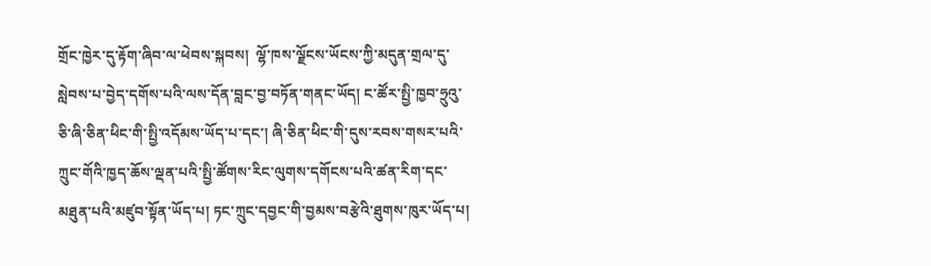གྲོང་ཁྱེར་དུ་རྟོག་ཞིབ་ལ་ཕེབས་སྐབས།  ལྷོ་ཁས་ལྗོངས་ཡོངས་ཀྱི་མདུན་གྲལ་དུ་སླེབས་པ་བྱེད་དགོས་པའི་ལས་དོན་བླང་བྱ་བཏོན་གནང་ཡོད། ང་ཚོར་སྤྱི་ཁྱབ་ཧྲུའུ་ཅི་ཞི་ཅིན་ཕིང་གི་སྤྱི་འདོམས་ཡོད་པ་དང་། ཞི་ཅིན་ཕིང་གི་དུས་རབས་གསར་པའི་ཀྲུང་གོའི་ཁྱད་ཆོས་ལྡན་པའི་སྤྱི་ཚོགས་རིང་ལུགས་དགོངས་པའི་ཚན་རིག་དང་མཐུན་པའི་མཛུབ་སྟོན་ཡོད་པ། ཏང་ཀྲུང་དབྱང་གི་བྱམས་བརྩེའི་ཐུགས་ཁུར་ཡོད་པ།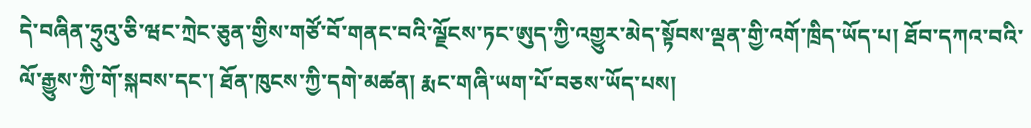དེ་བཞིན་ཧྲུའུ་ཅི་ཝང་ཀྲེང་ཅུན་གྱིས་གཙོ་བོ་གནང་བའི་ལྗོངས་ཏང་ཨུད་ཀྱི་འགྱུར་མེད་སྟོབས་ལྡན་གྱི་འགོ་ཁྲིད་ཡོད་པ། ཐོབ་དཀའ་བའི་ལོ་རྒྱུས་ཀྱི་གོ་སྐབས་དང་། ཐོན་ཁུངས་ཀྱི་དགེ་མཚན། རྨང་གཞི་ཡག་པོ་བཅས་ཡོད་པས།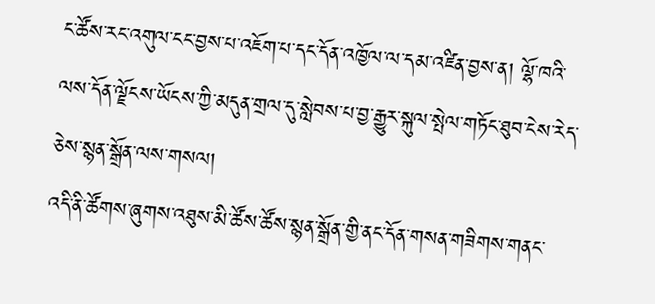ང་ཚོས་རང་འགུལ་ངང་བྱས་པ་འཇོག་པ་དང་དོན་འཁྱོལ་ལ་དམ་འཛིན་བྱས་ན། ལྷོ་ཁའི་ལས་དོན་ལྗོངས་ཡོངས་ཀྱི་མདུན་གྲལ་དུ་སླེབས་པ་བྱ་རྒྱུར་སྐུལ་སྤེལ་གཏོང་ཐུབ་ངེས་རེད་ཅེས་སྙན་སྒྲོན་ལས་གསལ།
འདི་ནི་ཚོགས་ཞུགས་འཐུས་མི་ཚོས་ཚོས་སྙན་སྒྲོན་གྱི་ནང་དོན་གསན་གཟིགས་གནང་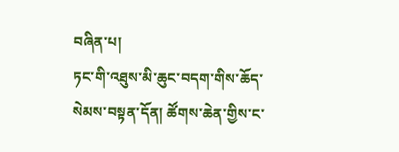བཞིན་པ།
ཏང་གི་འཐུས་མི་ཆུང་བདག་གིས་ཆོད་སེམས་བསྟན་དོན། ཚོགས་ཆེན་གྱིས་ང་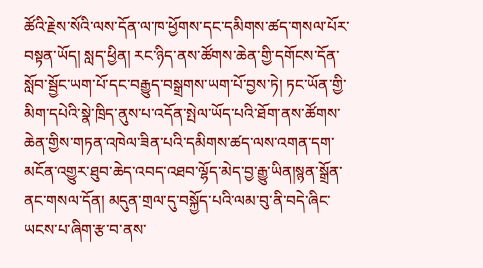ཚོའི་རྗེས་སོའི་ལས་དོན་ལ་ཁ་ཕྱོགས་དང་དམིགས་ཚད་གསལ་པོར་བསྟན་ཡོད། སླད་ཕྱིན། རང་ཉིད་ནས་ཚོགས་ཆེན་གྱི་དགོངས་དོན་སློབ་སྦྱོང་ཡག་པོ་དང་བརྒྱུད་བསྒྲགས་ཡག་པོ་བྱས་ཏེ། ཏང་ཡོན་གྱི་མིག་དཔེའི་སྣེ་ཁྲིད་ནུས་པ་འདོན་སྤེལ་ཡོད་པའི་ཐོག་ནས་ཚོགས་ཆེན་གྱིས་གཏན་འཁེལ་ཟིན་པའི་དམིགས་ཚད་ལས་འགན་དག་མངོན་འགྱུར་ཐུབ་ཆེད་འབད་འཐབ་ལྷོད་མེད་བྱ་རྒྱུ་ཡིན།སྙན་སྒྲོན་ནང་གསལ་དོན། མདུན་གྲལ་དུ་བསྐྱོད་པའི་ལམ་བུ་ནི་བདེ་ཞིང་ཡངས་པ་ཞིག་རྩ་བ་ནས་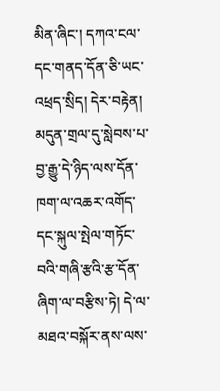མིན་ཞིང་། དཀའ་ངལ་དང་གནད་དོན་ཅི་ཡང་འཕྲད་སྲིད། དེར་བརྟེན། མདུན་གྲལ་དུ་སླེབས་པ་བྱ་རྒྱུ་དེ་ཉིད་ལས་དོན་ཁག་ལ་འཆར་འགོད་དང་སྐུལ་སྤེལ་གཏོང་བའི་གཞི་རྩའི་རྩ་དོན་ཞིག་ལ་བརྩིས་ཏེ། དེ་ལ་མཐའ་བསྐོར་ནས་ལས་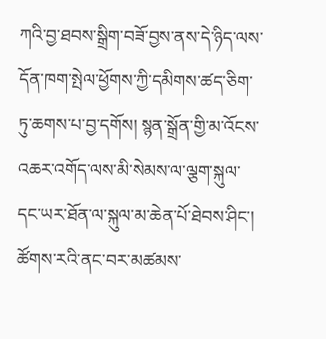ཀའི་བྱ་ཐབས་སྒྲིག་བཟོ་བྱས་ནས་དེ་ཉིད་ལས་དོན་ཁག་སྤེལ་ཕྱོགས་ཀྱི་དམིགས་ཚད་ཅིག་ཏུ་ཆགས་པ་བྱ་དགོས། སྙན་སྒྲོན་གྱི་མ་འོངས་འཆར་འགོད་ལས་མི་སེམས་ལ་ལྕག་སྐུལ་དང་ཡར་ཐོན་ལ་སྐུལ་མ་ཆེན་པོ་ཐེབས་ཤིང་།  ཚོགས་རའི་ནང་བར་མཚམས་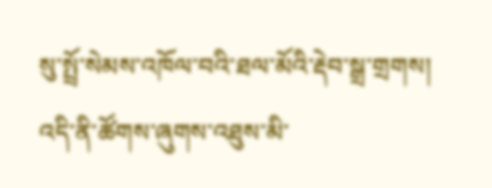སུ་སྤྲོ་སེམས་འཁོལ་བའི་ཐལ་མོའི་རྡེབ་སྒྲ་གྲགས།
འདི་ནི་ཚོགས་ཞུགས་འཐུས་མི་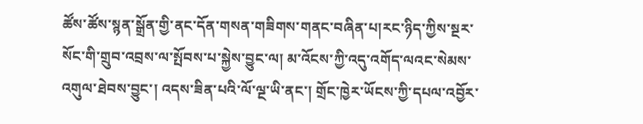ཚོས་ཚོས་སྙན་སྒྲོན་གྱི་ནང་དོན་གསན་གཟིགས་གནང་བཞིན་པ།རང་ཉིད་ཀྱིས་སྔར་སོང་གི་གྲུབ་འབྲས་ལ་སྤོབས་པ་སྐྱེས་བྱུང་ལ། མ་འོངས་ཀྱི་འདུ་འགོད་ལའང་སེམས་འགུལ་ཐེབས་བྱུང་། འདས་ཟིན་པའི་ལོ་ལྔ་ཡི་ནང་། གྲོང་ཁྱེར་ཡོངས་ཀྱི་དཔལ་འབྱོར་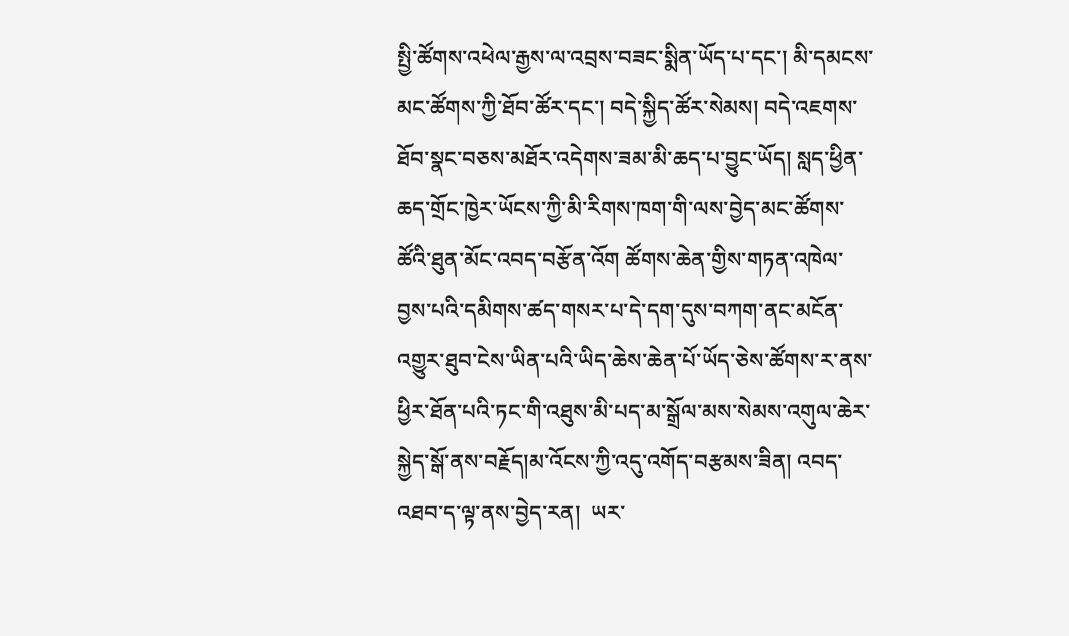སྤྱི་ཚོགས་འཕེལ་རྒྱས་ལ་འབྲས་བཟང་སྨིན་ཡོད་པ་དང་། མི་དམངས་མང་ཚོགས་ཀྱི་ཐོབ་ཚོར་དང་། བདེ་སྐྱིད་ཚོར་སེམས། བདེ་འཇགས་ཐོབ་སྣང་བཅས་མཐོར་འདེགས་ཟམ་མི་ཆད་པ་བྱུང་ཡོད། སླད་ཕྱིན་ཆད་གྲོང་ཁྱེར་ཡོངས་ཀྱི་མི་རིགས་ཁག་གི་ལས་བྱེད་མང་ཚོགས་ཚོའི་ཐུན་མོང་འབད་བརྩོན་འོག ཚོགས་ཆེན་གྱིས་གཏན་འཁེལ་བྱས་པའི་དམིགས་ཚད་གསར་པ་དེ་དག་དུས་བཀག་ནང་མངོན་འགྱུར་ཐུབ་ངེས་ཡིན་པའི་ཡིད་ཆེས་ཆེན་པོ་ཡོད་ཅེས་ཚོགས་ར་ནས་ཕྱིར་ཐོན་པའི་ཏང་གི་འཐུས་མི་པད་མ་སྒྲོལ་མས་སེམས་འགུལ་ཆེར་སྐྱེད་སྒོ་ནས་བརྗོད།མ་འོངས་ཀྱི་འདུ་འགོད་བརྩམས་ཟིན། འབད་འཐབ་ད་ལྟ་ནས་བྱེད་རན།  ཡར་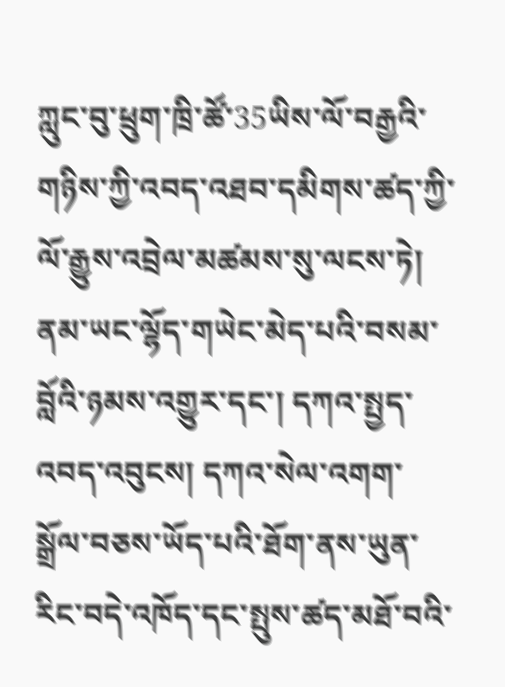ཀླུང་བུ་ཕྲུག་ཁྲི་ཚོ་35ཡིས་ལོ་བརྒྱའི་གཉིས་ཀྱི་འབད་འཐབ་དམིགས་ཚད་ཀྱི་ལོ་རྒྱུས་འབྲེལ་མཚམས་སུ་ལངས་ཏེ། ནམ་ཡང་ལྷོད་གཡེང་མེད་པའི་བསམ་བློའི་ཉམས་འགྱུར་དང་། དཀའ་སྤྱད་འབད་འབུངས། དཀའ་སེལ་འགག་སྒྲོལ་བཅས་ཡོད་པའི་ཐོག་ནས་ཡུན་རིང་བདེ་འཁོད་དང་སྤུས་ཚད་མཐོ་བའི་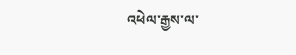འཕེལ་རྒྱས་ལ་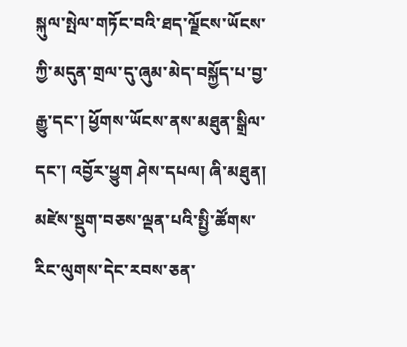སྐུལ་སྤེལ་གཏོང་བའི་ཐད་ལྗོངས་ཡོངས་ཀྱི་མདུན་གྲལ་དུ་ཞུམ་མེད་བསྐྱོད་པ་བྱ་རྒྱུ་དང་། ཕྱོགས་ཡོངས་ནས་མཐུན་སྒྲིལ་དང་། འབྱོར་ཕྱུག ཤེས་དཔལ། ཞི་མཐུན། མཛེས་སྡུག་བཅས་ལྡན་པའི་སྤྱི་ཚོགས་རིང་ལུགས་དེང་རབས་ཅན་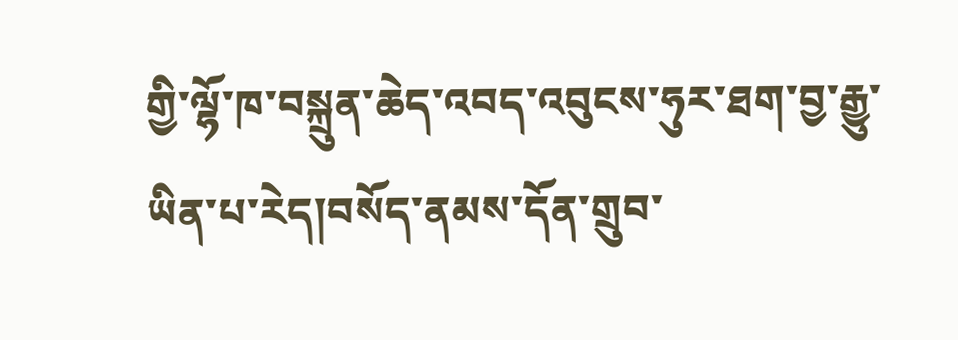གྱི་ལྷོ་ཁ་བསྐྲུན་ཆེད་འབད་འབུངས་ཧུར་ཐག་བྱ་རྒྱུ་ཡིན་པ་རེད།བསོད་ནམས་དོན་གྲུབ་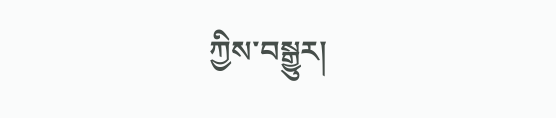ཀྱིས་བསྒྱུར།